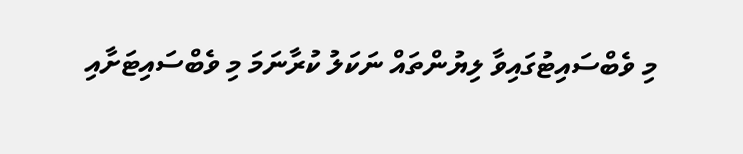މި ވެބްސައިޓުގައިވާ ލިޔުންތައް ނަކަލު ކުރާނަމަ މި ވެބްސައިޓަށާއި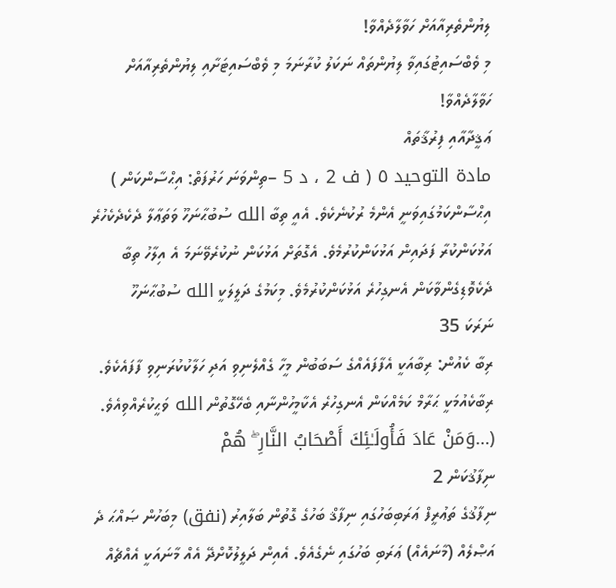ލިޔުންތެރިއާއަށް ހަވާލާދެއްވާ!
މި ވެބްސައިޓުގައިވާ ލިޔުންތައް ނަކަލު ކުރާނަމަ މި ވެބްސައިޓަށާއި ލިޔުންތެރިއާއަށް ހަވާލާދެއްވާ!
ޢަޤީދާއާއި ފިރުޤާތައް
مادة التوحيد ٥ ( ف 2 ، د 5 –ތިންވަނަ ހަރުފަތް: އިޙްސާންކަން )
އިޙްސާންކަމުގައިވަނީ އެންމެ ރުކުނެކެވެ. އެއީ ތިބާ الله ސުބުޙާނަހޫ ވަތަޢާލާ ދެކެދެކެހުރެ އަޅުކަންކުރާ ފަދައިން އަޅުކަންކުރުމެވެ. އެގޮތަށް އަޅުކަން ނުކުރެވޭނަމަ އެ އިލާހު ތިބާ ދެކެވޮޑިގެންވާކަން އެނގިހުރެ އަޅުކަންކުރުމެވެ. މިކަމުގެ ދަލީލަކީ الله ސުބުޙާނަހޫ
ނަރަކަ 35
ރިބާ ކެއުން: ރިބާއަކީ އެފާފައެއްގެ ސަބަބުން މީހާ ގެއްލެނިވި އަދި ހަލާކުކުރަނިވި ފާފައެކެވެ. ރިބާކެއުމަކީ ޙަރާމް ކަމެއްކަން އެނގިހުރެ އެކާމީހުންނާއި ބެހޭގޮތުން الله ވަޙީކުރެއްވިއެވެ. (…وَمَنْ عَادَ فَأُولَـٰئِكَ أَصْحَابُ النَّارِ ۖ هُمْ
ނިފާޤުކަން 2
ނިފާޤުގެ ތަޢުރީފް ޢަރަބިބަހުގައި ނިފާޤް ބަހުގެ ގޮތުން ބަލާއިރު (نفق) މިބަހުން ޞައްޙަ ދެ އަޞްލެއް (މާނައެއް) ޢަރަބި ބަހުގައި ނެގެއެވެ. އެއިން ދަލީލުކޮށްދޭ އެއް މާނައަކީ އެއްޗެއް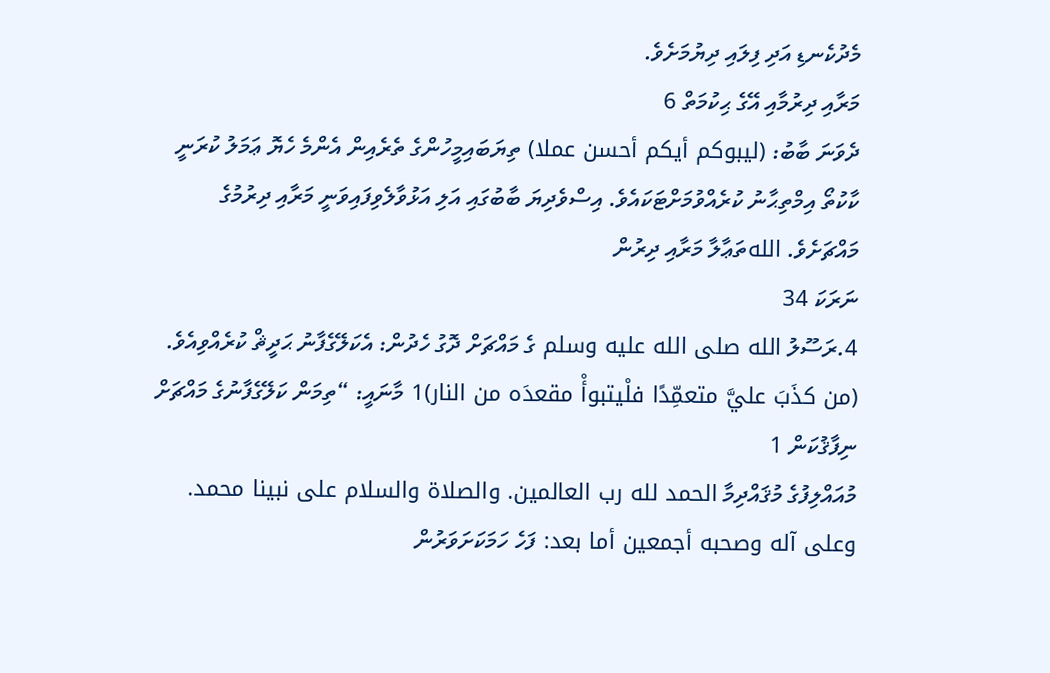މެދުކެނޑި އަދި ފިލައި ދިޔުމަށެވެ.
މަރާއި ދިރުމާއި އޭގެ ޙިކުމަތް 6
ދެވަނަ ބާބު: (ليبوكم أيكم أحسن عملا) ތިޔަބައިމީހުންގެ ތެރެއިން އެންމެ ހެޔޮ ޢަމަލު ކުރަނީ ކާކުތޯ އިމްތިޙާނު ކުރެއްވުމަށްޓަކައެވެ. އިސްވެދިޔަ ބާބުގައި އަލި އަޅުވާލެވިފައިވަނީ މަރާއި ދިރުމުގެ މައްޗަށެވެ. اللهތަޢާލާ މަރާއި ދިރުން
ނަރަކަ 34
4.ރަސޫލު الله صلى الله عليه وسلم ގެ މައްޗަށް ދޮގު ހެދުން: އެކަލޭގެފާނު ޙަދީޘް ކުރެއްވިއެވެ. (من كذَبَ عليَّ متعمِّدًا فلْيتبوأْ مقعدَه من النار)1 މާނައީ: “ތިމަން ކަލޭގެފާނުގެ މައްޗަށް
ނިފާޤުކަން 1
މުއައްލިފުގެ މުޤައްދިމާ الحمد لله رب العالمين. والصلاة والسلام على نبينا محمد. وعلى آله وصحبه أجمعين أما بعد: ފަހެ ހަމަކަށަވަރުން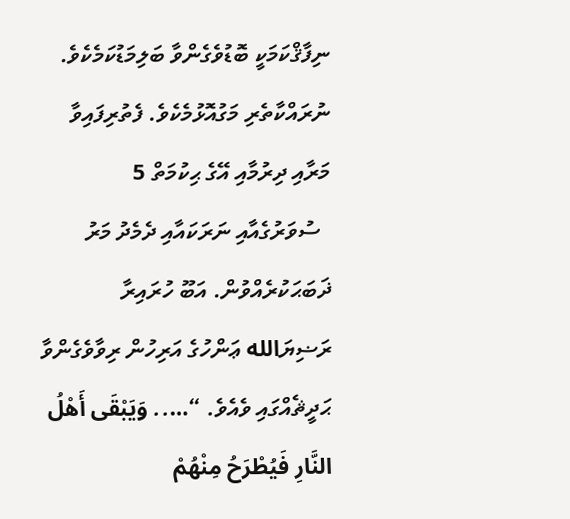ނިފާޤްކަމަކީ ބޮޑުވެގެންވާ ބަލިމަޑުކަމެކެވެ. ނުރައްކާތެރި މަގުއޮޅުމެކެވެ. ފެތުރިފައިވާ
މަރާއި ދިރުމާއި އޭގެ ޙިކުމަތް 5
  ސުވަރުގެއާއި ނަރަކައާއި ދެމެދު މަރު ޛަބަޙަކުރެއްވުން. އަބޫ ހުރައިރާ ރަޟިޔަالله ޢަންހުގެ އަރިހުން ރިވާވެގެންވާ ޙަދީޘެއްގައި ވެއެވެ. “….. وَيَبْقَى أَهْلُ النَّارِ فَيُطْرَحُ مِنْهُمْ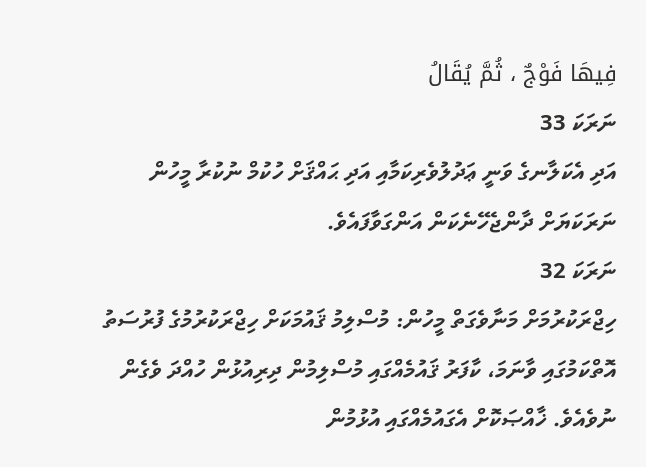فِيهَا فَوْجٌ ، ثُمَّ يُقَالُ
ނަރަކަ 33
އަދި އެކަލާނގެ ވަނީ ޢަދުލުވެރިކަމާއި އަދި ޙައްޤަށް ހުކުމް ނުކުރާ މީހުން ނަރަކަޔަށް ދާންޖެހޭނެކަން އަންގަވާފައެވެ.
ނަރަކަ 32
ހިޖްރަކުރުމަށް މަނާވެގަތް މީހުން: މުސްލިމު ޤައުމަކަށް ހިޖްރަކުރުމުގެ ފުރުސަތު އޮތްކަމުގައި ވާނަމަ، ކާފަރު ޤައުމެއްގައި މުސްލިމުން ދިރިއުޅުން ހުއްދަ ވެގެން ނުވެއެވެ. ޚާއްޞަކޮށް އެގައުމެއްގައި އުޅުމުން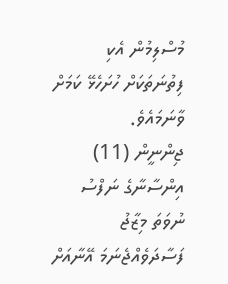މުސްލިމުން އެކި ފިތުނަތަކަށް ހުށަހެޅޭ ކަމަށް ވާނަމައެވެ.
ޖިންނީން (11)
އިންސާނާގެ ނަފްސު ނުވަތަ މިޒާޖު ފަސާދަވެއްޖެނަމަ އޭނާއަށް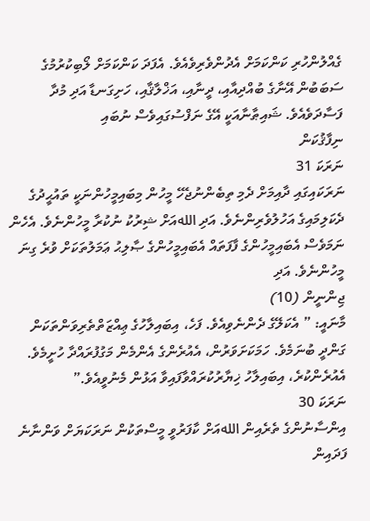ގެއްލުންހުރި ކަންކަމަށް އެދުންވެރިވެއެވެ. އެފަދަ ކަންކަމަށް ލޯބިކުރުމުގެ ސަބަބުން އޭނާގެ ބުއްދިއާއި، ދީނާއި، އަޚްލާޤާއި، ހަށިގަނޑާ އަދި މުދާ ފަސާދަވެއެވެ. ޝައިޠާނާއަކީ އޭގެ ނަފްސުގައިވެސް ނުބައި
ނިފާޤުކަން
ނަރަކަ 31
ނަރަކައިގައި ދާއިމަށް ދެމި ތިބެންނުޖެހޭ މީހުން މިބައިމީހުންނަކީ ތައުޙީދުގެ ދެކަލިމައިގެ އަހުލުވެރިންނެވެ. އަދި اللهއަށް ޝިރުކު ނުކުރާ މީހުންނެވެ. އެހެން ނަމަވެސް އެބައިމީހުންގެ ފާފަތައް އެބައިމީހުންގެ ޞާލިޙު ޢަމަލުތަކަށް ވުރެ ގިނަ މީހުންނެވެ. އަދި
ޖިންނީން (10)
މާނައީ: ” އެކަލޭގެ ދެންނެވިއެވެ. ފަހެ، އިބައިލާހުގެ ޢިއްޒަތްތެރިވަންތަކަން ގަންދީ ބުނަމެވެ. ހަމަކަށަވަރުން، އެއުރެންގެ އެންމެން މަގުފުރައްދާ ހުށީމެވެ. އެއުރެންކުރެ، އިބައިލާހު ޚިޔާރުކުރައްވާފައިވާ އަޅުން މެނުވީއެވެ.”
ނަރަކަ 30
އިންސާނުންގެ ތެރެއިން اللهއަށް ކާފަރުވީ މީސްތަކުން ނަރަކަޔަށް ވަންނާނެ ފަދައިން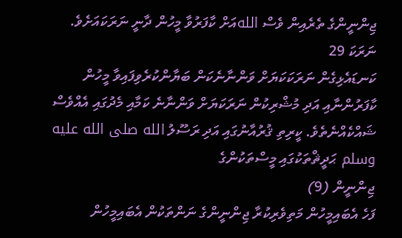ޖިންނީންގެ ތެރެއިން ވެސް اللهއަށް ކާފަރުވާ މީހުން ދާނީ ނަރަކައަށެވެ.
ނަރަކަ 29
ކަނޑައެޅިގެން ނަރަކަކަޔަށް ވަންނާނެކަން ބަޔާންކުރެވިފައިވާ މީހުން ކާފަރުންނާއި އަދި މުޝްރިކުން ނަރަކަޔަށް ވަންނާނެ ކަމާއި މެދުގައި އެއްވެސް ޝައްކެއްނެތެވެ. ކީރިތި ޤުރުއާނުގައި އަދި ރަސޫލު الله صلى الله عليه وسلم ޙަދީޘްތަކުގައި މީސްތަކުންގެ
ޖިންނީން (9)
ފަހެ އެބައިމީހުން މަތިވެރިކުރާ ޖިންނީންގެ ނަންތަކުން އެބައިމީހުން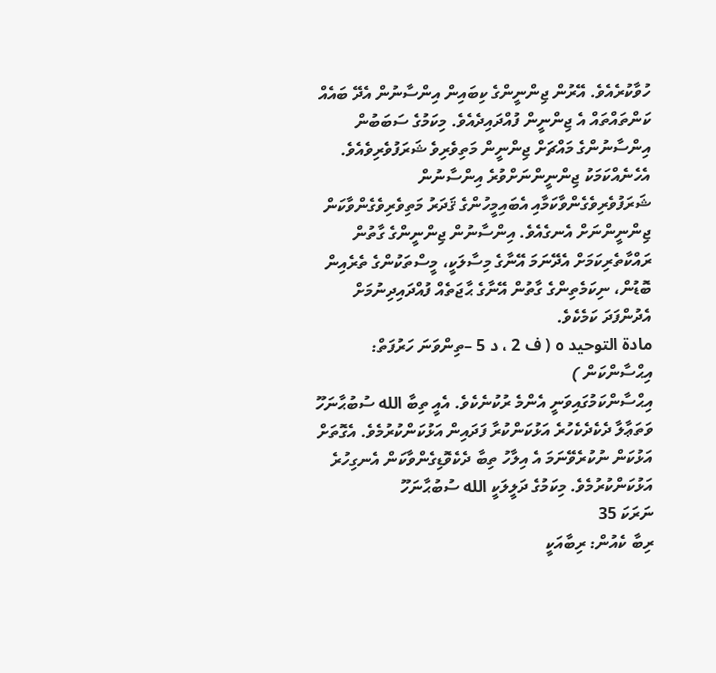ހުވާކުރެއެވެ. އޭރުން ޖިންނީންގެ ކިބައިން އިންސާނުން އެދޭ ބައެއް ކަންތައްތައް އެ ޖިންނީން ފުއްދައިދެއެވެ. މިކަމުގެ ސަބަބުން އިންސާނުންގެ މައްޗަށް ޖިންނީން މަތިވެރިވެ ޝަރަފުވެރިވެއެވެ. އެހެނެއްކަމަކު ޖިންނީންނަށްވުރެ އިންސާނުން ޝަރަފުވެރިވެގެންވާކަމާއި އެބައިމީހުންގެ ޤަދަރު މަތިވެރިވެގެންވާކަން ޖިންނީންނަށް އެނގެއެވެ. އިންސާނުން ޖިންނީންގެ ގާތުން ރައްކާތެރިކަމަށް އެދޭނަމަ އޭނާގެ މިސާލަކީ، މީސްތަކުންގެ ތެރެއިން ބޮޑުން، ނިކަމެތިންގެ ގާތުން އޭނާގެ ޙާޖަތެއް ފުއްދައިދިނުމަށް އެދުންފަދަ ކަމެކެވެ.
مادة التوحيد ٥ ( ف 2 ، د 5 –ތިންވަނަ ހަރުފަތް: އިޙްސާންކަން )
އިޙްސާންކަމުގައިވަނީ އެންމެ ރުކުނެކެވެ. އެއީ ތިބާ الله ސުބުޙާނަހޫ ވަތަޢާލާ ދެކެދެކެހުރެ އަޅުކަންކުރާ ފަދައިން އަޅުކަންކުރުމެވެ. އެގޮތަށް އަޅުކަން ނުކުރެވޭނަމަ އެ އިލާހު ތިބާ ދެކެވޮޑިގެންވާކަން އެނގިހުރެ އަޅުކަންކުރުމެވެ. މިކަމުގެ ދަލީލަކީ الله ސުބުޙާނަހޫ
ނަރަކަ 35
ރިބާ ކެއުން: ރިބާއަކީ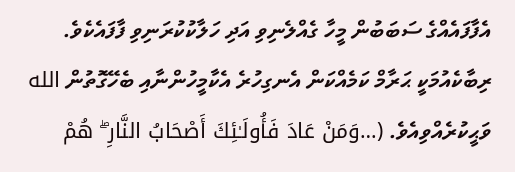އެފާފައެއްގެ ސަބަބުން މީހާ ގެއްލެނިވި އަދި ހަލާކުކުރަނިވި ފާފައެކެވެ. ރިބާކެއުމަކީ ޙަރާމް ކަމެއްކަން އެނގިހުރެ އެކާމީހުންނާއި ބެހޭގޮތުން الله ވަޙީކުރެއްވިއެވެ. (…وَمَنْ عَادَ فَأُولَـٰئِكَ أَصْحَابُ النَّارِ ۖ هُمْ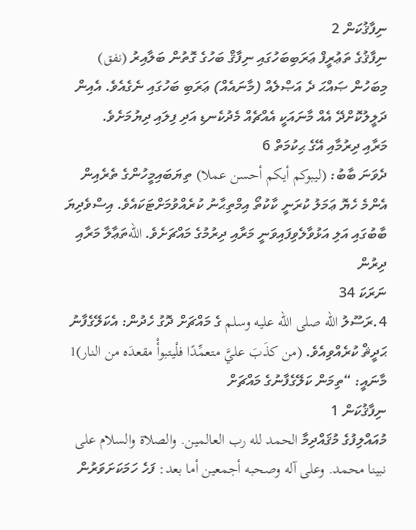ނިފާޤުކަން 2
ނިފާޤުގެ ތަޢުރީފް ޢަރަބިބަހުގައި ނިފާޤް ބަހުގެ ގޮތުން ބަލާއިރު (نفق) މިބަހުން ޞައްޙަ ދެ އަޞްލެއް (މާނައެއް) ޢަރަބި ބަހުގައި ނެގެއެވެ. އެއިން ދަލީލުކޮށްދޭ އެއް މާނައަކީ އެއްޗެއް މެދުކެނޑި އަދި ފިލައި ދިޔުމަށެވެ.
މަރާއި ދިރުމާއި އޭގެ ޙިކުމަތް 6
ދެވަނަ ބާބު: (ليبوكم أيكم أحسن عملا) ތިޔަބައިމީހުންގެ ތެރެއިން އެންމެ ހެޔޮ ޢަމަލު ކުރަނީ ކާކުތޯ އިމްތިޙާނު ކުރެއްވުމަށްޓަކައެވެ. އިސްވެދިޔަ ބާބުގައި އަލި އަޅުވާލެވިފައިވަނީ މަރާއި ދިރުމުގެ މައްޗަށެވެ. اللهތަޢާލާ މަރާއި ދިރުން
ނަރަކަ 34
4.ރަސޫލު الله صلى الله عليه وسلم ގެ މައްޗަށް ދޮގު ހެދުން: އެކަލޭގެފާނު ޙަދީޘް ކުރެއްވިއެވެ. (من كذَبَ عليَّ متعمِّدًا فلْيتبوأْ مقعدَه من النار)1 މާނައީ: “ތިމަން ކަލޭގެފާނުގެ މައްޗަށް
ނިފާޤުކަން 1
މުއައްލިފުގެ މުޤައްދިމާ الحمد لله رب العالمين. والصلاة والسلام على نبينا محمد. وعلى آله وصحبه أجمعين أما بعد: ފަހެ ހަމަކަށަވަރުން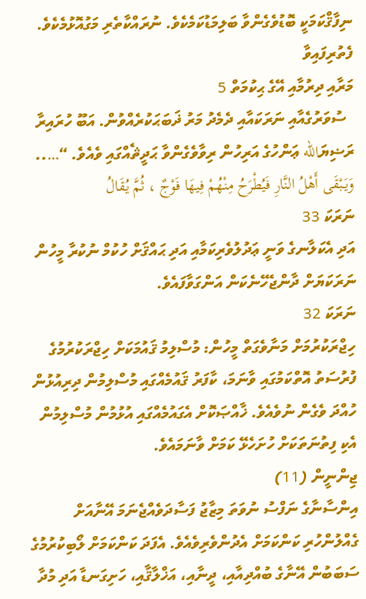ނިފާޤްކަމަކީ ބޮޑުވެގެންވާ ބަލިމަޑުކަމެކެވެ. ނުރައްކާތެރި މަގުއޮޅުމެކެވެ. ފެތުރިފައިވާ
މަރާއި ދިރުމާއި އޭގެ ޙިކުމަތް 5
  ސުވަރުގެއާއި ނަރަކައާއި ދެމެދު މަރު ޛަބަޙަކުރެއްވުން. އަބޫ ހުރައިރާ ރަޟިޔަالله ޢަންހުގެ އަރިހުން ރިވާވެގެންވާ ޙަދީޘެއްގައި ވެއެވެ. “….. وَيَبْقَى أَهْلُ النَّارِ فَيُطْرَحُ مِنْهُمْ فِيهَا فَوْجٌ ، ثُمَّ يُقَالُ
ނަރަކަ 33
އަދި އެކަލާނގެ ވަނީ ޢަދުލުވެރިކަމާއި އަދި ޙައްޤަށް ހުކުމް ނުކުރާ މީހުން ނަރަކަޔަށް ދާންޖެހޭނެކަން އަންގަވާފައެވެ.
ނަރަކަ 32
ހިޖްރަކުރުމަށް މަނާވެގަތް މީހުން: މުސްލިމު ޤައުމަކަށް ހިޖްރަކުރުމުގެ ފުރުސަތު އޮތްކަމުގައި ވާނަމަ، ކާފަރު ޤައުމެއްގައި މުސްލިމުން ދިރިއުޅުން ހުއްދަ ވެގެން ނުވެއެވެ. ޚާއްޞަކޮށް އެގައުމެއްގައި އުޅުމުން މުސްލިމުން އެކި ފިތުނަތަކަށް ހުށަހެޅޭ ކަމަށް ވާނަމައެވެ.
ޖިންނީން (11)
އިންސާނާގެ ނަފްސު ނުވަތަ މިޒާޖު ފަސާދަވެއްޖެނަމަ އޭނާއަށް ގެއްލުންހުރި ކަންކަމަށް އެދުންވެރިވެއެވެ. އެފަދަ ކަންކަމަށް ލޯބިކުރުމުގެ ސަބަބުން އޭނާގެ ބުއްދިއާއި، ދީނާއި، އަޚްލާޤާއި، ހަށިގަނޑާ އަދި މުދާ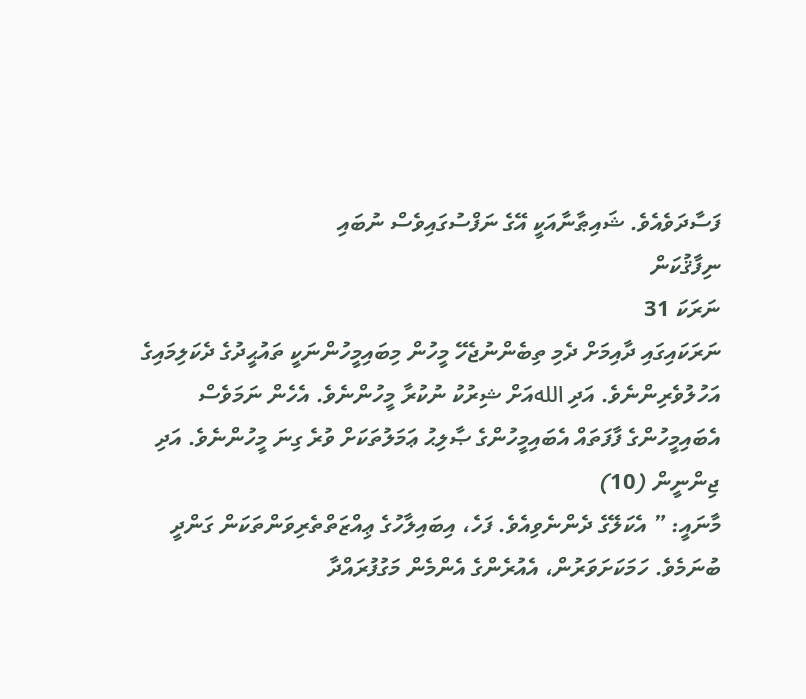ފަސާދަވެއެވެ. ޝައިޠާނާއަކީ އޭގެ ނަފްސުގައިވެސް ނުބައި
ނިފާޤުކަން
ނަރަކަ 31
ނަރަކައިގައި ދާއިމަށް ދެމި ތިބެންނުޖެހޭ މީހުން މިބައިމީހުންނަކީ ތައުޙީދުގެ ދެކަލިމައިގެ އަހުލުވެރިންނެވެ. އަދި اللهއަށް ޝިރުކު ނުކުރާ މީހުންނެވެ. އެހެން ނަމަވެސް އެބައިމީހުންގެ ފާފަތައް އެބައިމީހުންގެ ޞާލިޙު ޢަމަލުތަކަށް ވުރެ ގިނަ މީހުންނެވެ. އަދި
ޖިންނީން (10)
މާނައީ: ” އެކަލޭގެ ދެންނެވިއެވެ. ފަހެ، އިބައިލާހުގެ ޢިއްޒަތްތެރިވަންތަކަން ގަންދީ ބުނަމެވެ. ހަމަކަށަވަރުން، އެއުރެންގެ އެންމެން މަގުފުރައްދާ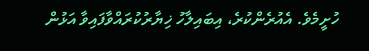ހުށީމެވެ. އެއުރެންކުރެ، އިބައިލާހު ޚިޔާރުކުރައްވާފައިވާ އަޅުން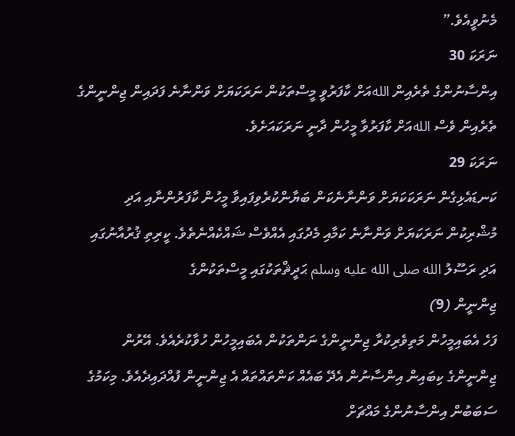މެނުވީއެވެ.”
ނަރަކަ 30
އިންސާނުންގެ ތެރެއިން اللهއަށް ކާފަރުވީ މީސްތަކުން ނަރަކަޔަށް ވަންނާނެ ފަދައިން ޖިންނީންގެ ތެރެއިން ވެސް اللهއަށް ކާފަރުވާ މީހުން ދާނީ ނަރަކައަށެވެ.
ނަރަކަ 29
ކަނޑައެޅިގެން ނަރަކަކަޔަށް ވަންނާނެކަން ބަޔާންކުރެވިފައިވާ މީހުން ކާފަރުންނާއި އަދި މުޝްރިކުން ނަރަކަޔަށް ވަންނާނެ ކަމާއި މެދުގައި އެއްވެސް ޝައްކެއްނެތެވެ. ކީރިތި ޤުރުއާނުގައި އަދި ރަސޫލު الله صلى الله عليه وسلم ޙަދީޘްތަކުގައި މީސްތަކުންގެ
ޖިންނީން (9)
ފަހެ އެބައިމީހުން މަތިވެރިކުރާ ޖިންނީންގެ ނަންތަކުން އެބައިމީހުން ހުވާކުރެއެވެ. އޭރުން ޖިންނީންގެ ކިބައިން އިންސާނުން އެދޭ ބައެއް ކަންތައްތައް އެ ޖިންނީން ފުއްދައިދެއެވެ. މިކަމުގެ ސަބަބުން އިންސާނުންގެ މައްޗަށް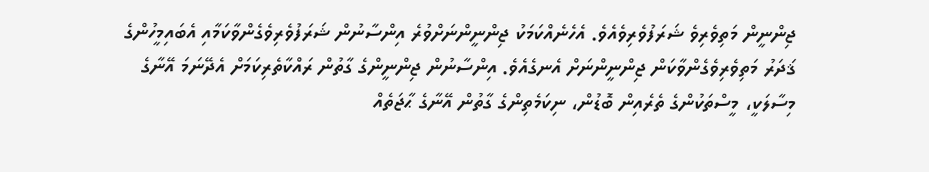ޖިންނީން މަތިވެރިވެ ޝަރަފުވެރިވެއެވެ. އެހެނެއްކަމަކު ޖިންނީންނަށްވުރެ އިންސާނުން ޝަރަފުވެރިވެގެންވާކަމާއި އެބައިމީހުންގެ ޤަދަރު މަތިވެރިވެގެންވާކަން ޖިންނީންނަށް އެނގެއެވެ. އިންސާނުން ޖިންނީންގެ ގާތުން ރައްކާތެރިކަމަށް އެދޭނަމަ އޭނާގެ މިސާލަކީ، މީސްތަކުންގެ ތެރެއިން ބޮޑުން، ނިކަމެތިންގެ ގާތުން އޭނާގެ ޙާޖަތެއް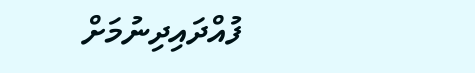ފުއްދައިދިނުމަށް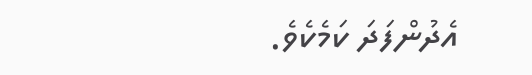އެދުންފަދަ ކަމެކެވެ.